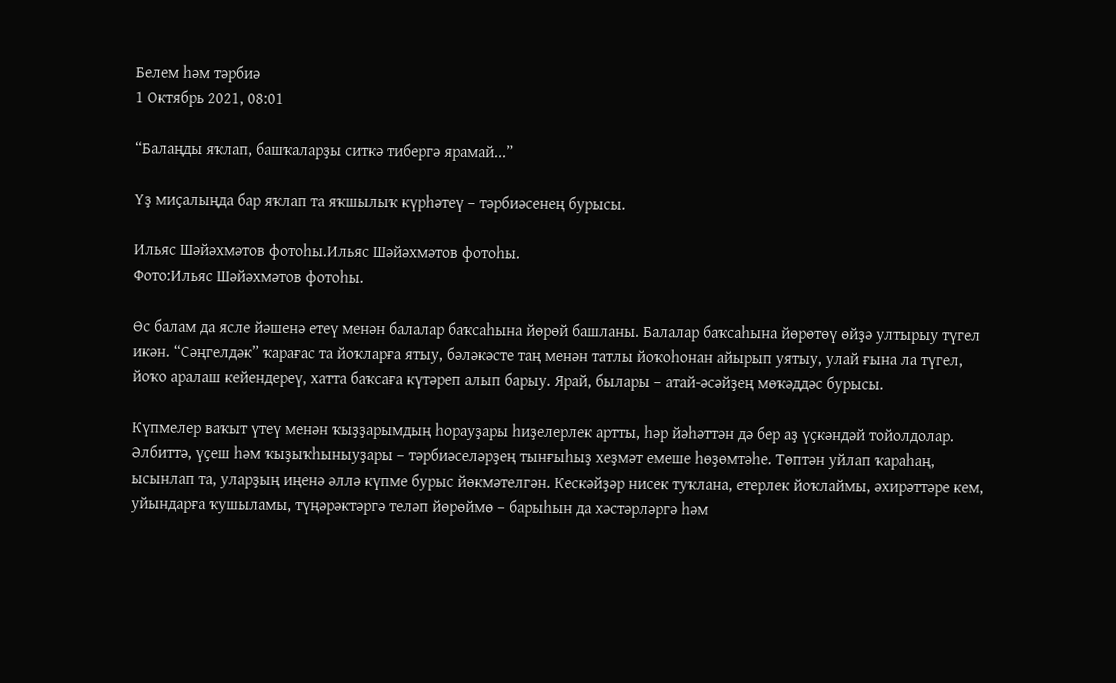Белем һәм тәрбиә
1 Октябрь 2021, 08:01

“Балаңды яҡлап, башҡаларҙы ситкә тибергә ярамай...”

Үҙ миҫалыңда бар яҡлап та яҡшылыҡ күрһәтеү – тәрбиәсенең бурысы.

Ильяс Шәйәхмәтов фотоһы.Ильяс Шәйәхмәтов фотоһы.
Фото:Ильяс Шәйәхмәтов фотоһы.

Өс балам да ясле йәшенә етеү менән балалар баҡсаһына йөрөй башланы. Балалар баҡсаһына йөрөтөү өйҙә ултырыу түгел икән. “Сәңгелдәк” ҡарағас та йоҡларға ятыу, бәләкәсте таң менән татлы йоҡоһонан айырып уятыу, улай ғына ла түгел, йоҡо аралаш кейендереү, хатта баҡсаға күтәреп алып барыу. Ярай, былары – атай-әсәйҙең мөҡәддәс бурысы.

Күпмелер ваҡыт үтеү менән ҡыҙҙарымдың һорауҙары һиҙелерлек артты, һәр йәһәттән дә бер аҙ үҫкәндәй тойолдолар. Әлбиттә, үҫеш һәм ҡыҙыҡһыныуҙары – тәрбиәселәрҙең тынғыһыҙ хеҙмәт емеше һөҙөмтәһе. Төптән уйлап ҡараһаң, ысынлап та, уларҙың иңенә әллә күпме бурыс йөкмәтелгән. Кескәйҙәр нисек туҡлана, етерлек йоҡлаймы, әхирәттәре кем, уйындарға ҡушыламы, түңәрәктәргә теләп йөрөймө – барыһын да хәстәрләргә һәм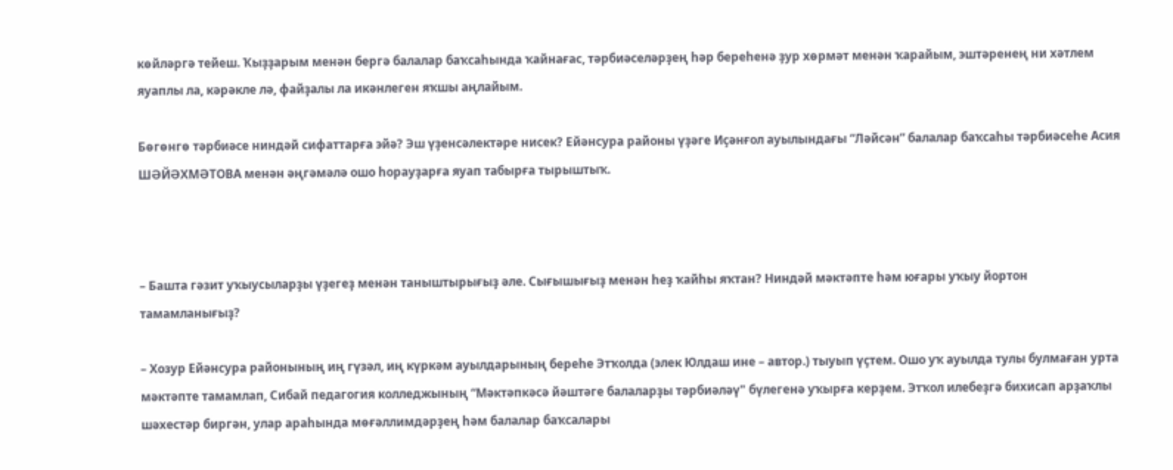көйләргә тейеш. Ҡыҙҙарым менән бергә балалар баҡсаһында ҡайнағас, тәрбиәселәрҙең һәр береһенә ҙур хөрмәт менән ҡарайым, эштәренең ни хәтлем яуаплы ла, кәрәкле лә, файҙалы ла икәнлеген яҡшы аңлайым.

Бөгөнгө тәрбиәсе ниндәй сифаттарға эйә? Эш үҙенсәлектәре нисек? Ейәнсура районы үҙәге Иҫәнғол ауылындағы “Ләйсән” балалар баҡсаһы тәрбиәсеһе Асия ШӘЙӘХМӘТОВА менән әңгәмәлә ошо һорауҙарға яуап табырға тырыштыҡ.



– Башта гәзит уҡыусыларҙы үҙегеҙ менән таныштырығыҙ әле. Сығышығыҙ менән һеҙ ҡайһы яҡтан? Ниндәй мәктәпте һәм юғары уҡыу йортон тамамланығыҙ?

– Хозур Ейәнсура районының иң гүзәл, иң күркәм ауылдарының береһе Этҡолда (элек Юлдаш ине – автор.) тыуып үҫтем. Ошо уҡ ауылда тулы булмаған урта мәктәпте тамамлап, Сибай педагогия колледжының “Мәктәпкәсә йәштәге балаларҙы тәрбиәләү" бүлегенә уҡырға керҙем. Этҡол илебеҙгә бихисап арҙаҡлы шәхестәр биргән, улар араһында мөғәллимдәрҙең һәм балалар баҡсалары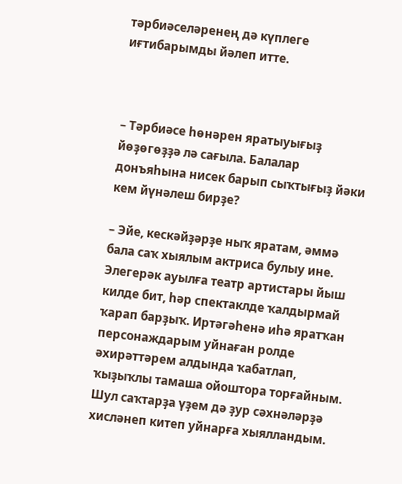тәрбиәселәренең дә күплеге иғтибарымды йәлеп итте.



– Тәрбиәсе һөнәрен яратыуығыҙ йөҙөгөҙҙә лә сағыла. Балалар донъяһына нисек барып сыҡтығыҙ йәки кем йүнәлеш бирҙе?

– Эйе, кескәйҙәрҙе ныҡ яратам, әммә бала саҡ хыялым актриса булыу ине. Элегерәк ауылға театр артистары йыш килде бит, һәр спектаклде ҡалдырмай ҡарап барҙыҡ. Иртәгәһенә иһә яратҡан персонаждарым уйнаған ролде әхирәттәрем алдында ҡабатлап, ҡыҙыҡлы тамаша ойоштора торғайным. Шул саҡтарҙа үҙем дә ҙур сәхнәләрҙә хисләнеп китеп уйнарға хыялландым.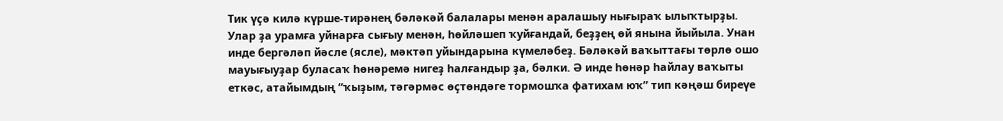Тик үҫә килә күрше-тирәнең бәләкәй балалары менән аралашыу нығыраҡ ылыҡтырҙы. Улар ҙа урамға уйнарға сығыу менән, һөйләшеп ҡуйғандай, беҙҙең өй янына йыйыла. Унан инде бергәләп йәсле (ясле), мәктәп уйындарына күмеләбеҙ. Бәләкәй ваҡыттағы төрлө ошо мауығыуҙар буласаҡ һөнәремә нигеҙ һалғандыр ҙа, бәлки. Ә инде һөнәр һайлау ваҡыты еткәс, атайымдың “ҡыҙым, тәгәрмәс өҫтөндәге тормошҡа фатихам юҡ” тип кәңәш биреүе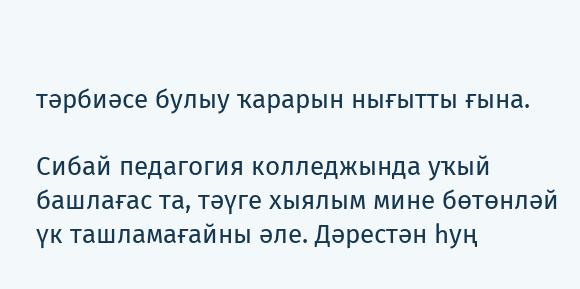тәрбиәсе булыу ҡарарын нығытты ғына.

Сибай педагогия колледжында уҡый башлағас та, тәүге хыялым мине бөтөнләй үк ташламағайны әле. Дәрестән һуң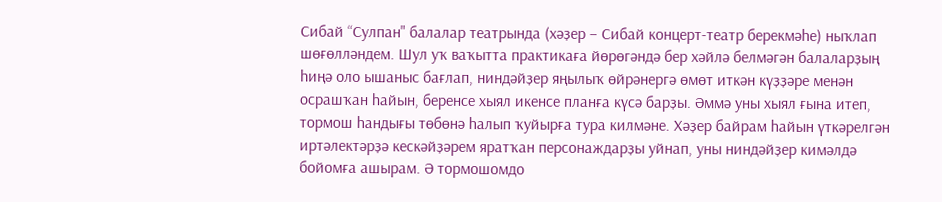Сибай “Сулпан" балалар театрында (хәҙер – Сибай концерт-театр берекмәһе) ныҡлап шөғөлләндем. Шул уҡ ваҡытта практикаға йөрөгәндә бер хәйлә белмәгән балаларҙың һиңә оло ышаныс бағлап, ниндәйҙер яңылыҡ өйрәнергә өмөт иткән күҙҙәре менән осрашҡан һайын, беренсе хыял икенсе планға күсә барҙы. Әммә уны хыял ғына итеп, тормош һандығы төбөнә һалып ҡуйырға тура килмәне. Хәҙер байрам һайын үткәрелгән иртәлектәрҙә кескәйҙәрем яратҡан персонаждарҙы уйнап, уны ниндәйҙер кимәлдә бойомға ашырам. Ә тормошомдо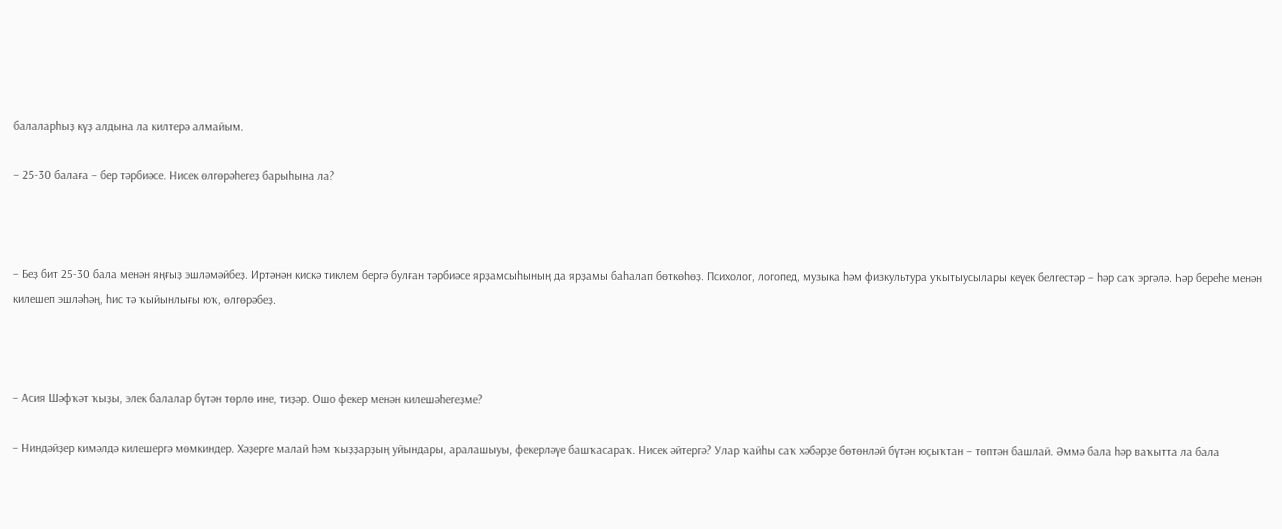балаларһыҙ күҙ алдына ла килтерә алмайым.

– 25-30 балаға – бер тәрбиәсе. Нисек өлгөрәһегеҙ барыһына ла?



– Беҙ бит 25-30 бала менән яңғыҙ эшләмәйбеҙ. Иртәнән кискә тиклем бергә булған тәрбиәсе ярҙамсыһының да ярҙамы баһалап бөткөһөҙ. Психолог, логопед, музыка һәм физкультура уҡытыусылары кеүек белгестәр – һәр саҡ эргәлә. Һәр береһе менән килешеп эшләһәң, һис тә ҡыйынлығы юҡ, өлгөрәбеҙ.



– Асия Шәфҡәт ҡыҙы, элек балалар бүтән төрлө ине, тиҙәр. Ошо фекер менән килешәһегеҙме?

– Ниндәйҙер кимәлдә килешергә мөмкиндер. Хәҙерге малай һәм ҡыҙҙарҙың уйындары, аралашыуы, фекерләүе башҡасараҡ. Нисек әйтергә? Улар ҡайһы саҡ хәбәрҙе бөтөнләй бүтән юҫыҡтан – төптән башлай. Әммә бала һәр ваҡытта ла бала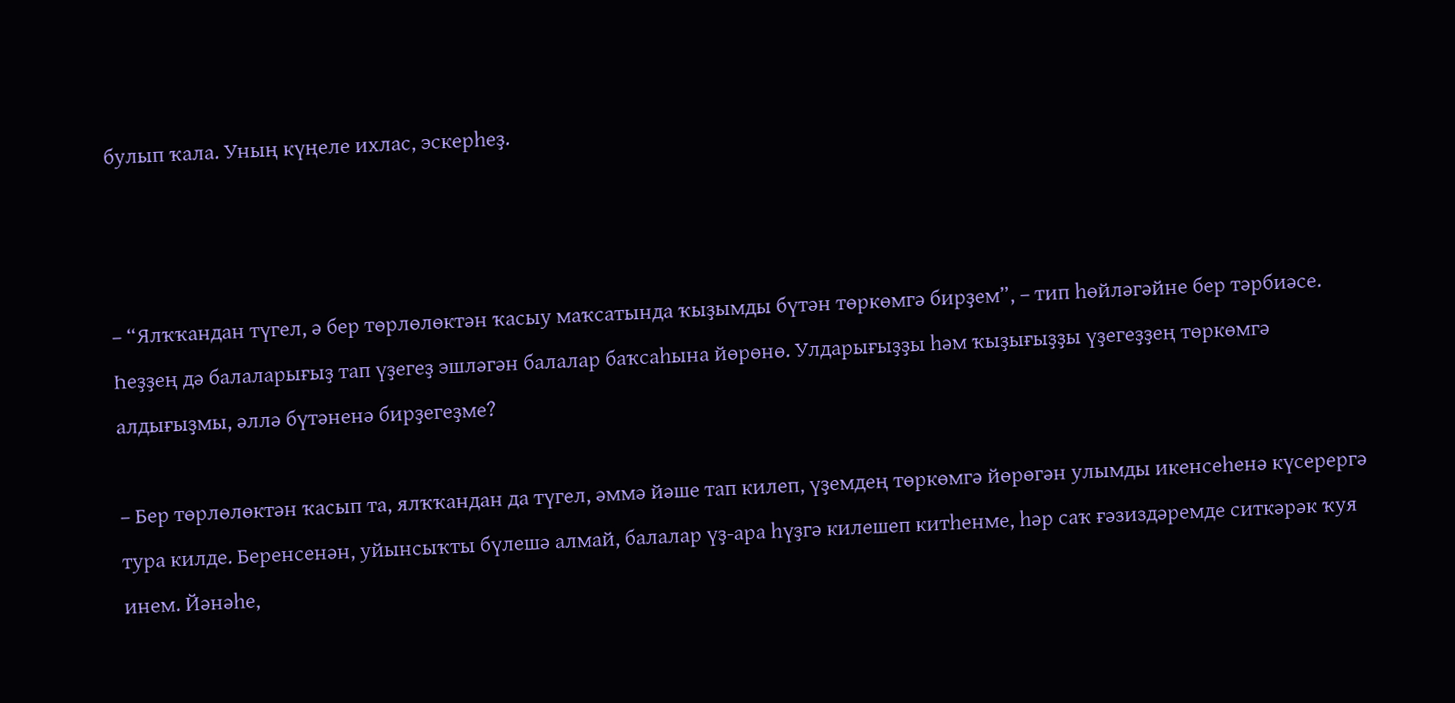булып ҡала. Уның күңеле ихлас, эскерһеҙ.



– “Ялҡҡандан түгел, ә бер төрлөлөктән ҡасыу маҡсатында ҡыҙымды бүтән төркөмгә бирҙем”, – тип һөйләгәйне бер тәрбиәсе. Һеҙҙең дә балаларығыҙ тап үҙегеҙ эшләгән балалар баҡсаһына йөрөнө. Улдарығыҙҙы һәм ҡыҙығыҙҙы үҙегеҙҙең төркөмгә алдығыҙмы, әллә бүтәненә бирҙегеҙме?

– Бер төрлөлөктән ҡасып та, ялҡҡандан да түгел, әммә йәше тап килеп, үҙемдең төркөмгә йөрөгән улымды икенсеһенә күсерергә тура килде. Беренсенән, уйынсыҡты бүлешә алмай, балалар үҙ-ара һүҙгә килешеп китһенме, һәр саҡ ғәзиздәремде ситкәрәк ҡуя инем. Йәнәһе,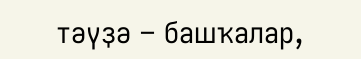тәүҙә – башҡалар,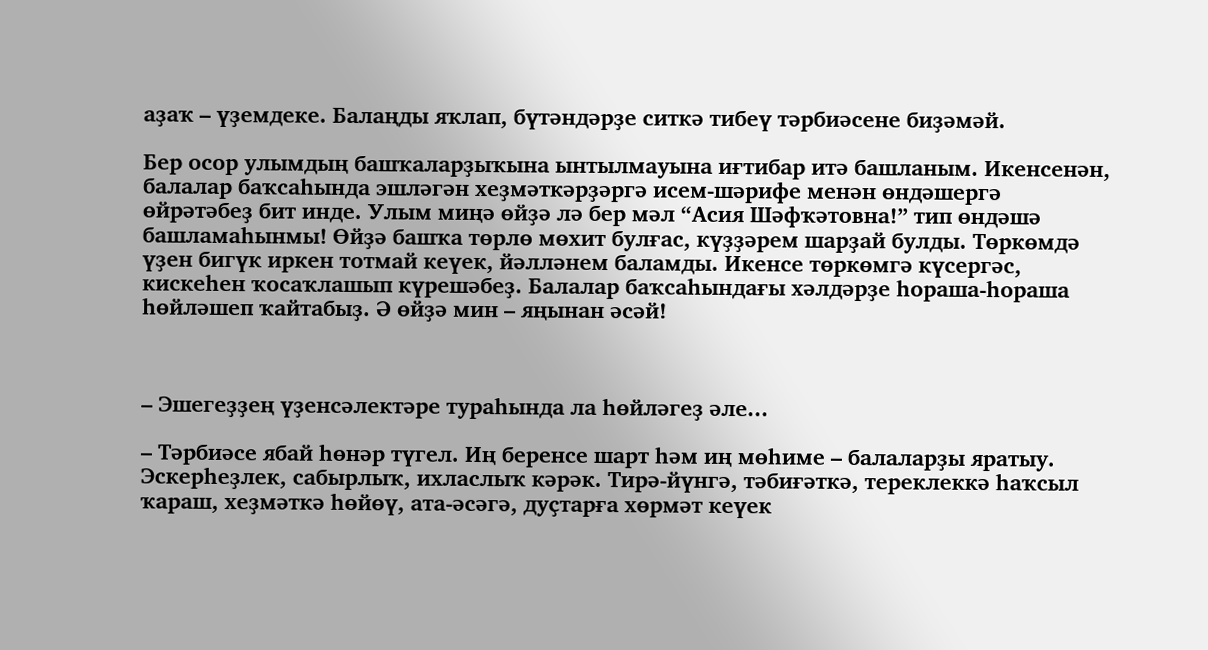аҙаҡ – үҙемдеке. Балаңды яҡлап, бүтәндәрҙе ситкә тибеү тәрбиәсене биҙәмәй.

Бер осор улымдың башҡаларҙыҡына ынтылмауына иғтибар итә башланым. Икенсенән, балалар баҡсаһында эшләгән хеҙмәткәрҙәргә исем-шәрифе менән өндәшергә өйрәтәбеҙ бит инде. Улым миңә өйҙә лә бер мәл “Асия Шәфҡәтовна!” тип өндәшә башламаһынмы! Өйҙә башҡа төрлө мөхит булғас, күҙҙәрем шарҙай булды. Төркөмдә үҙен бигүк иркен тотмай кеүек, йәлләнем баламды. Икенсе төркөмгә күсергәс, кискеһен ҡосаҡлашып күрешәбеҙ. Балалар баҡсаһындағы хәлдәрҙе һораша-һораша һөйләшеп ҡайтабыҙ. Ә өйҙә мин – яңынан әсәй!



– Эшегеҙҙең үҙенсәлектәре тураһында ла һөйләгеҙ әле...

– Тәрбиәсе ябай һөнәр түгел. Иң беренсе шарт һәм иң мөһиме – балаларҙы яратыу. Эскерһеҙлек, сабырлыҡ, ихласлыҡ кәрәк. Тирә-йүнгә, тәбиғәткә, тереклеккә һаҡсыл ҡараш, хеҙмәткә һөйөү, ата-әсәгә, дуҫтарға хөрмәт кеүек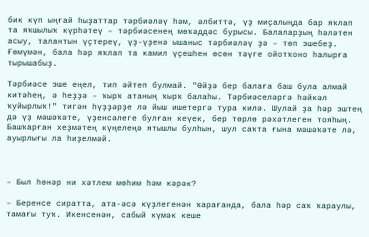бик күп ыңғай һыҙаттар тәрбиәләү һәм, әлбиттә, үҙ миҫалыңда бар яҡлап та яҡшылыҡ күрһәтеү – тәрбиәсенең мөҡәддәс бурысы. Балаларҙың һәләтен асыу, талантын үҫтереү, үҙ-үҙенә ышаныс тәрбиәләү ҙә – төп эшебеҙ. Ғөмүмән, бала һәр яҡлап та камил үҫешһен өсөн тәүге ойотҡоно һалырға тырышабыҙ.

Тәрбиәсе эше еңел, тип әйтеп булмай. "Өйҙә бер балаға баш була алмай китәһең, ә һеҙҙә – ҡырҡ атаның ҡырҡ балаһы. Тәрбиәселәргә һәйкәл ҡуйырлыҡ!" тигән һүҙҙәрҙе лә йыш ишетергә тура килә. Шулай ҙа һәр эштең дә үҙ мәшәҡәте, үҙенсәлеге булған кеүек, бер төрлө рәхәтлеген тояһың. Башҡарған хеҙмәтең күңелеңә ятышлы булһын, шул саҡта ғына мәшәҡәте лә, ауырлығы ла һиҙелмәй.



– Был һөнәр ни хәтлем мөһим һәм кәрәк?

– Беренсе сиратта, ата-әсә күҙлегенән ҡарағанда, бала һәр саҡ ҡараулы, тамағы туҡ. Икенсенән, сабый күмәк кеше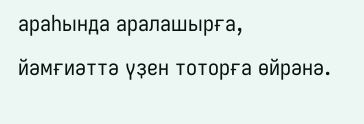араһында аралашырға, йәмғиәттә үҙен тоторға өйрәнә.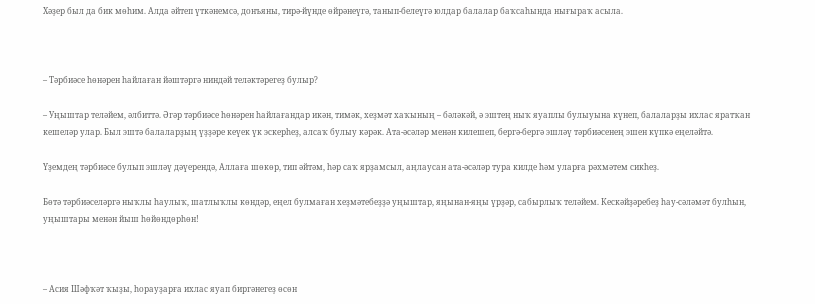Хәҙер был да бик мөһим. Алда әйтеп үткәнемсә, донъяны, тирә-йүнде өйрәнеүгә, танып-белеүгә юлдар балалар баҡсаһында нығыраҡ асыла.



– Тәрбиәсе һөнәрен һайлаған йәштәргә ниндәй теләктәрегеҙ булыр?

– Уңыштар теләйем, әлбиттә. Әгәр тәрбиәсе һөнәрен һайлағандар икән, тимәк, хеҙмәт хаҡының – бәләкәй, ә эштең ныҡ яуаплы булыуына күнеп, балаларҙы ихлас яратҡан кешеләр улар. Был эштә балаларҙың үҙҙәре кеүек үк эскерһеҙ, алсаҡ булыу кәрәк. Ата-әсәләр менән килешеп, бергә-бергә эшләү тәрбиәсенең эшен күпкә еңеләйтә.

Үҙемдең тәрбиәсе булып эшләү дәүерендә, Аллаға шөкөр, тип әйтәм, һәр саҡ ярҙамсыл, аңлаусан ата-әсәләр тура килде һәм уларға рәхмәтем сикһеҙ.

Бөтә тәрбиәселәргә ныҡлы һаулыҡ, шатлыҡлы көндәр, еңел булмаған хеҙмәтебеҙҙә уңыштар, яңынан-яңы үрҙәр, сабырлыҡ теләйем. Кескәйҙәребеҙ һау-сәләмәт булһын, уңыштары менән йыш һөйөндөрһөн!



– Асия Шәфҡәт ҡыҙы, һорауҙарға ихлас яуап биргәнегеҙ өсөн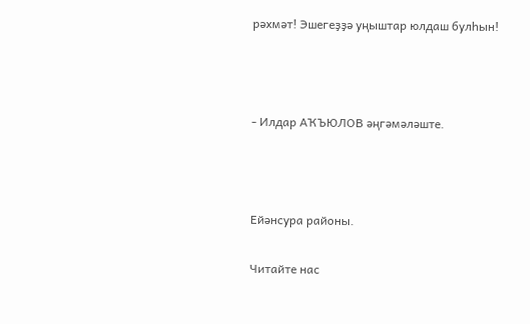рәхмәт! Эшегеҙҙә уңыштар юлдаш булһын!



- Илдар АҠЪЮЛОВ әңгәмәләште.



Ейәнсура районы.

Читайте нас